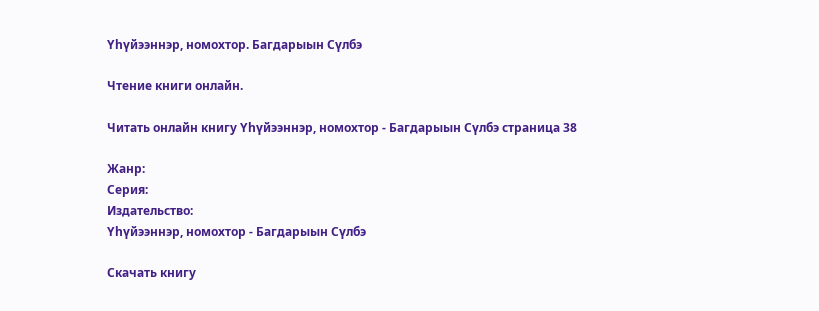Үһүйээннэр, номохтор. Багдарыын Сүлбэ

Чтение книги онлайн.

Читать онлайн книгу Үһүйээннэр, номохтор - Багдарыын Сүлбэ страница 38

Жанр:
Серия:
Издательство:
Үһүйээннэр, номохтор - Багдарыын Сүлбэ

Скачать книгу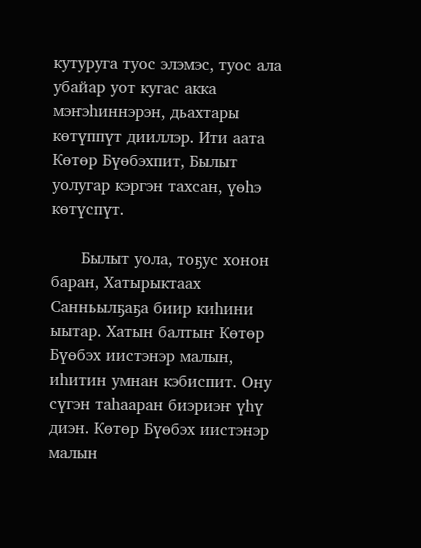кутуруга туос элэмэс, туос ала убайар уот кугас акка мэҥэһиннэрэн, дьахтары көтүппүт дииллэр. Ити аата Көтөр Бүөбэхпит, Былыт уолугар кэргэн тахсан, үөһэ көтүспүт.

      Былыт уола, тоҕус хонон баран, Хатырыктаах Санньылҕаҕа биир киһини ыытар. Хатын балтыҥ Көтөр Бүөбэх иистэнэр малын, иһитин умнан кэбиспит. Ону сүгэн таһааран биэриэҥ үһү диэн. Көтөр Бүөбэх иистэнэр малын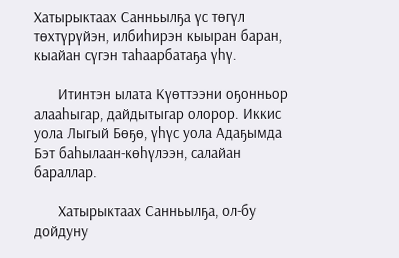Хатырыктаах Санньылҕа үс төгүл төхтүрүйэн, илбиһирэн кыыран баран, кыайан сүгэн таһаарбатаҕа үһү.

      Итинтэн ылата Күөттээни оҕонньор алааһыгар, дайдытыгар олорор. Иккис уола Лыгый Бөҕө, үһүс уола Адаҕымда Бэт баһылаан-көһүлээн, салайан бараллар.

      Хатырыктаах Санньылҕа, ол-бу дойдуну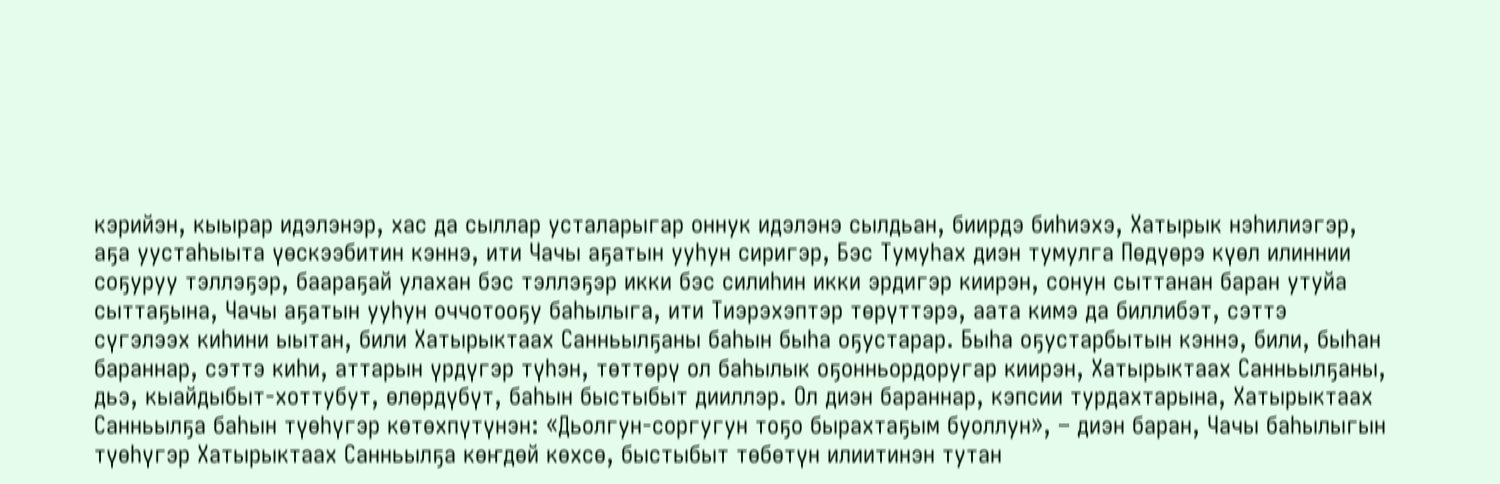кэрийэн, кыырар идэлэнэр, хас да сыллар усталарыгар оннук идэлэнэ сылдьан, биирдэ биһиэхэ, Хатырык нэһилиэгэр, аҕа уустаһыыта үөскээбитин кэннэ, ити Чачы аҕатын ууһун сиригэр, Бэс Тумуһах диэн тумулга Пөдүөрэ күөл илиннии соҕуруу тэллэҕэр, баараҕай улахан бэс тэллэҕэр икки бэс силиһин икки эрдигэр киирэн, сонун сыттанан баран утуйа сыттаҕына, Чачы аҕатын ууһун оччотооҕу баһылыга, ити Тиэрэхэптэр төрүттэрэ, аата кимэ да биллибэт, сэттэ сүгэлээх киһини ыытан, били Хатырыктаах Санньылҕаны баһын быһа оҕустарар. Быһа оҕустарбытын кэннэ, били, быһан бараннар, сэттэ киһи, аттарын үрдүгэр түһэн, төттөрү ол баһылык оҕонньордоругар киирэн, Хатырыктаах Санньылҕаны, дьэ, кыайдыбыт-хоттубут, өлөрдүбүт, баһын быстыбыт дииллэр. Ол диэн бараннар, кэпсии турдахтарына, Хатырыктаах Санньылҕа баһын түөһүгэр көтөхпүтүнэн: «Дьолгун-соргугун тоҕо бырахтаҕым буоллун», – диэн баран, Чачы баһылыгын түөһүгэр Хатырыктаах Санньылҕа көҥдөй көхсө, быстыбыт төбөтүн илиитинэн тутан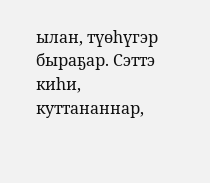ылан, түөһүгэр быраҕар. Сэттэ киһи, куттананнар,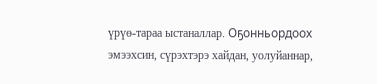үрүө-тараа ыстаналлар. Оҕонньордоох эмээхсин, сүрэхтэрэ хайдан, уолуйаннар,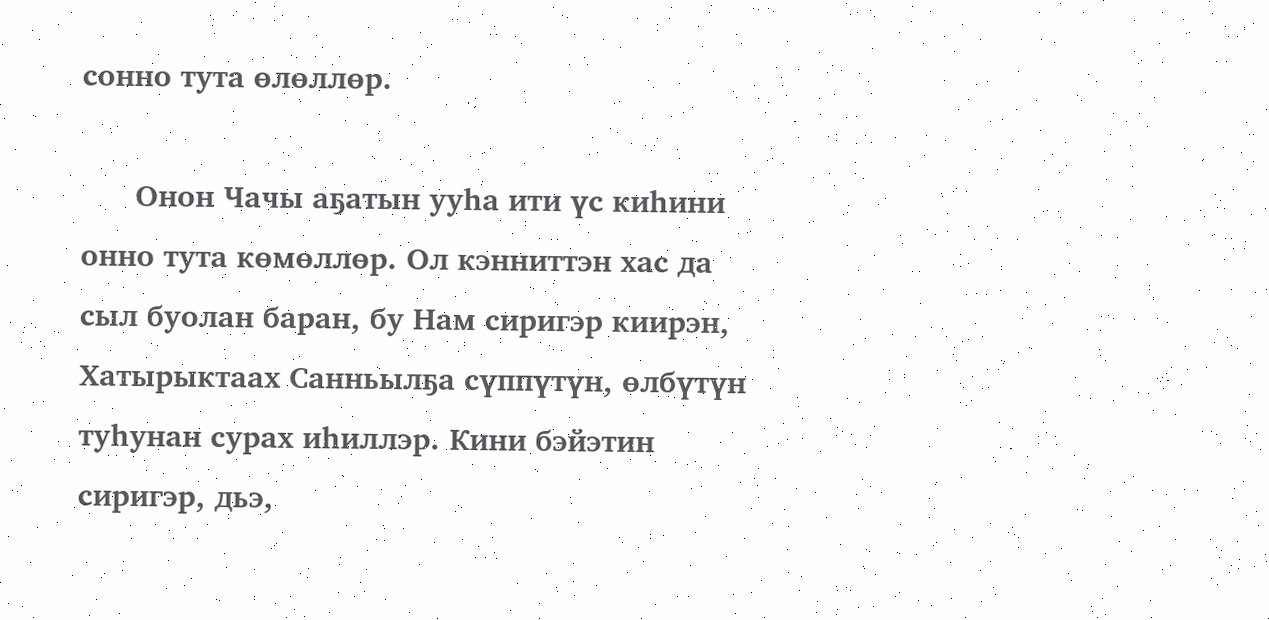сонно тута өлөллөр.

      Онон Чачы аҕатын ууһа ити үс киһини онно тута көмөллөр. Ол кэнниттэн хас да сыл буолан баран, бу Нам сиригэр киирэн, Хатырыктаах Санньылҕа сүппүтүн, өлбүтүн туһунан сурах иһиллэр. Кини бэйэтин сиригэр, дьэ,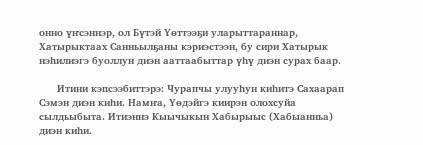онно үҥсэннэр, ол Бүтэй Үөттээҕи уларыттараннар, Хатырыктаах Санньылҕаны кэриэстээн, бу сири Хатырык нэһилиэгэ буоллун диэн ааттаабыттар үһү диэн сурах баар.

      Итини кэпсээбиттэрэ: Чурапчы улууһун киһитэ Сахаарап Сэмэн диэн киһи. Намҥа, Үөдэйгэ киирэн олохсуйа сылдьыбыта. Итиэннэ Кыычыкын Хабырыыс (Хабыанньа) диэн киһи.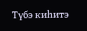Түбэ киһитэ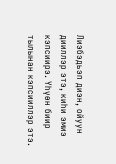Лиэбэдьэп диэн, ойуун дииллэр этэ, киһи эмиэ кэпсиирэ. Үһүөн биир тылынан кэпсииллэр этэ.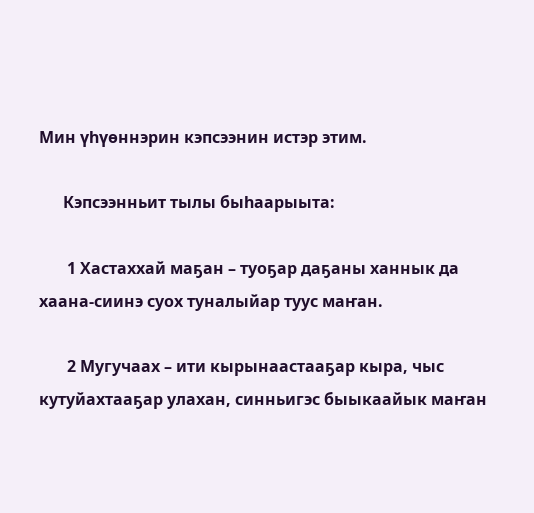Мин үһүөннэрин кэпсээнин истэр этим.

      Кэпсээнньит тылы быһаарыыта:

       1 Хастаххай маҕан – туоҕар даҕаны ханнык да хаана-сиинэ суох туналыйар туус маҥан.

       2 Мугучаах – ити кырынаастааҕар кыра, чыс кутуйахтааҕар улахан, синньигэс быыкаайык маҥан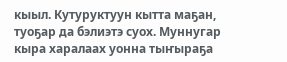кыыл. Кутуруктуун кытта маҕан, туоҕар да бэлиэтэ суох. Муннугар кыра харалаах уонна тыҥыраҕа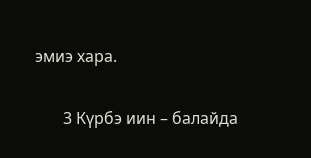эмиэ хара.

       3 Күрбэ иин – балайда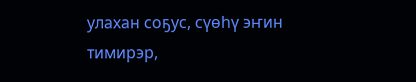улахан соҕус, сүөһү эҥин тимирэр,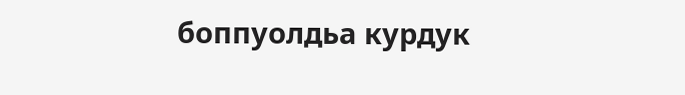боппуолдьа курдук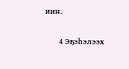иин.

       4 Эҕэһэлээх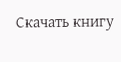Скачать книгу